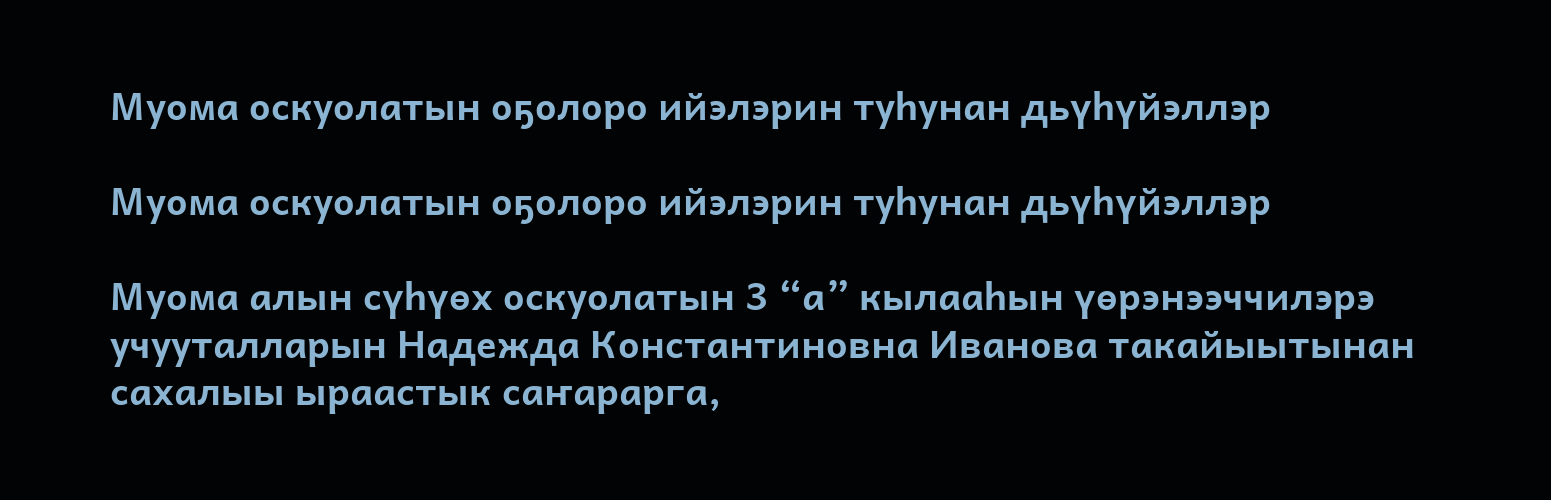Муома оскуолатын оҕолоро ийэлэрин туһунан дьүһүйэллэр

Муома оскуолатын оҕолоро ийэлэрин туһунан дьүһүйэллэр

Муома алын сүһүөх оскуолатын 3 “а” кылааһын үөрэнээччилэрэ учууталларын Надежда Константиновна Иванова такайыытынан сахалыы ыраастык саҥарарга,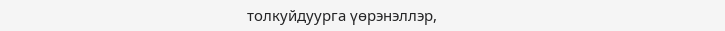толкуйдуурга үөрэнэллэр,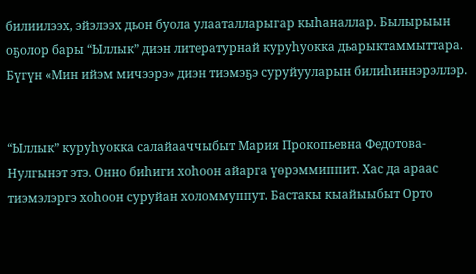билиилээх, эйэлээх дьон буола улааталларыгар кыһаналлар. Былырыын оҕолор бары “Ыллык” диэн литературнай куруһуокка дьарыктаммыттара. Бүгүн «Мин ийэм мичээрэ» диэн тиэмэҕэ суруйууларын билиһиннэрэллэр.


“Ыллык” куруһуокка салайааччыбыт Мария Прокопьевна Федотова-Нулгынэт этэ. Онно биһиги хоһоон айарга үөрэммиппит. Хас да араас тиэмэлэргэ хоһоон суруйан холоммуппут. Бастакы кыайыыбыт Орто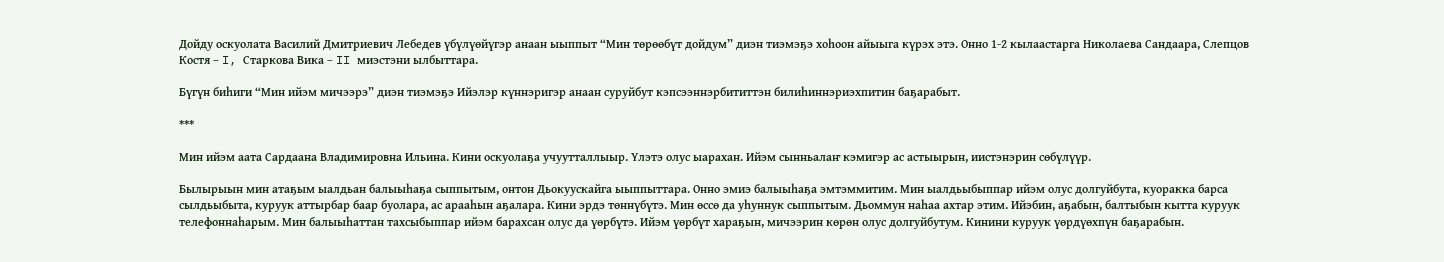Дойду оскуолата Василий Дмитриевич Лебедев үбүлүөйүгэр анаан ыыппыт “Мин төрөөбүт дойдум” диэн тиэмэҕэ хоһоон айыыга күрэх этэ. Онно 1-2 кылаастарга Николаева Сандаара, Слепцов Костя – I, Старкова Вика – II миэстэни ылбыттара.

Бүгүн биһиги “Мин ийэм мичээрэ” диэн тиэмэҕэ Ийэлэр күннэригэр анаан суруйбут кэпсээннэрбититтэн билиһиннэриэхпитин баҕарабыт.

***

Мин ийэм аата Сардаана Владимировна Ильина. Кини оскуолаҕа учуутталлыыр. Үлэтэ олус ыарахан. Ийэм сынньалаҥ кэмигэр ас астыырын, иистэнэрин сөбүлүүр.

Былырыын мин атаҕым ыалдьан балыыһаҕа сыппытым, онтон Дьокуускайга ыыппыттара. Онно эмиэ балыыһаҕа эмтэммитим. Мин ыалдьыбыппар ийэм олус долгуйбута, куоракка барса сылдьыбыта, куруук аттырбар баар буолара, ас арааһын аҕалара. Кини эрдэ төннүбүтэ. Мин өссө да уһуннук сыппытым. Дьоммун наһаа ахтар этим. Ийэбин, аҕабын, балтыбын кытта куруук телефоннаһарым. Мин балыыһаттан тахсыбыппар ийэм барахсан олус да үөрбүтэ. Ийэм үөрбүт хараҕын, мичээрин көрөн олус долгуйбутум. Кинини куруук үөрдүөхпүн баҕарабын.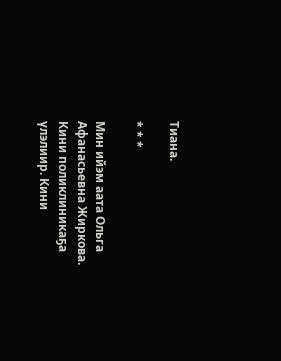Тиана.

* * *

Мин ийэм аата Ольга Афанасьевна Жиркова. Кини поликлиникаҕа үлэлиир. Кини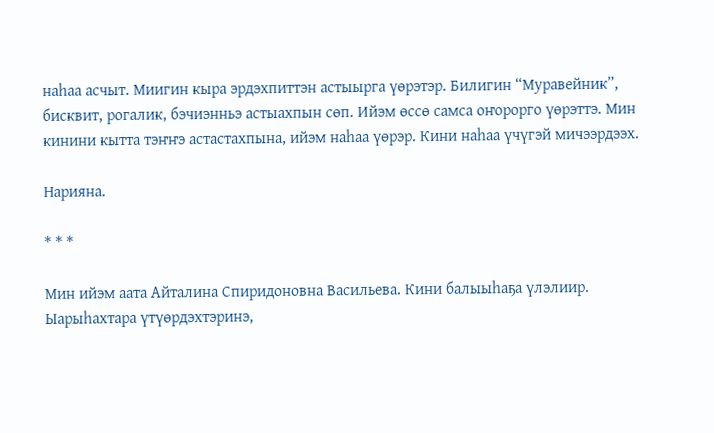наһаа асчыт. Миигин кыра эрдэхпиттэн астыырга үөрэтэр. Билигин “Муравейник”, бисквит, рогалик, бэчиэнньэ астыахпын сөп. Ийэм өссө самса оҥорорго үөрэттэ. Мин кинини кытта тэҥҥэ астастахпына, ийэм наһаа үөрэр. Кини наһаа үчүгэй мичээрдээх.

Нарияна.

* * *

Мин ийэм аата Айталина Спиридоновна Васильева. Кини балыыһаҕа үлэлиир. Ыарыһахтара үтүөрдэхтэринэ,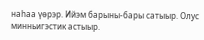наһаа үөрэр. Ийэм барыны-бары сатыыр. Олус минньигэстик астыыр.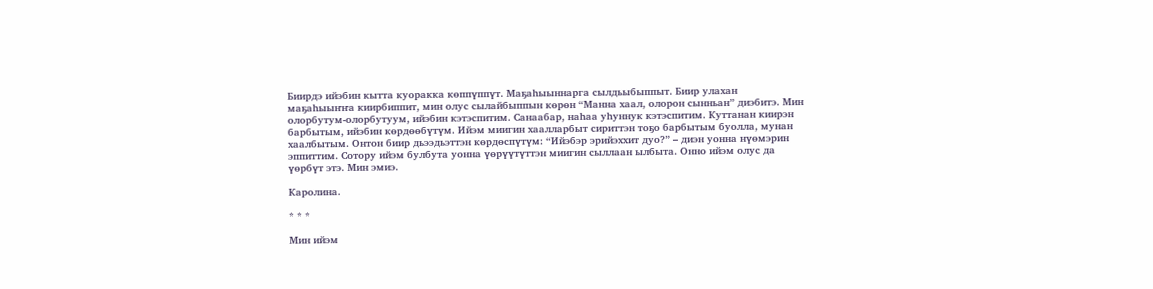Биирдэ ийэбин кытта куоракка көппүппүт. Маҕаһыыннарга сылдьыбыппыт. Биир улахан маҕаһыыҥҥа киирбиппит, мин олус сылайбыппын көрөн “Манна хаал, олорон сынньан” диэбитэ. Мин олорбутум-олорбутуум, ийэбин кэтэспитим. Санаабар, наһаа уһуннук кэтэспитим. Куттанан киирэн барбытым, ийэбин көрдөөбүтүм. Ийэм миигин хаалларбыт сириттэн тоҕо барбытым буолла, мунан хаалбытым. Онтон биир дьээдьэттэн көрдөспүтүм: “Ийэбэр эрийэххит дуо?” – диэн уонна нүөмэрин эппиттим. Сотору ийэм булбута уонна үөрүүтүттэн миигин сыллаан ылбыта. Онно ийэм олус да үөрбүт этэ. Мин эмиэ.

Каролина.

* * *

Мин ийэм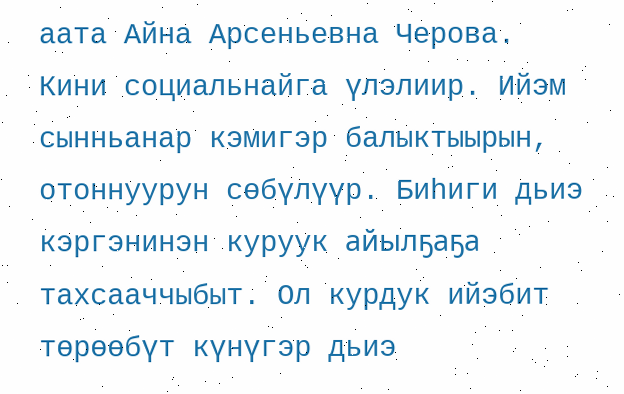аата Айна Арсеньевна Черова. Кини социальнайга үлэлиир. Ийэм сынньанар кэмигэр балыктыырын, отоннуурун сөбүлүүр. Биһиги дьиэ кэргэнинэн куруук айылҕаҕа тахсааччыбыт. Ол курдук ийэбит төрөөбүт күнүгэр дьиэ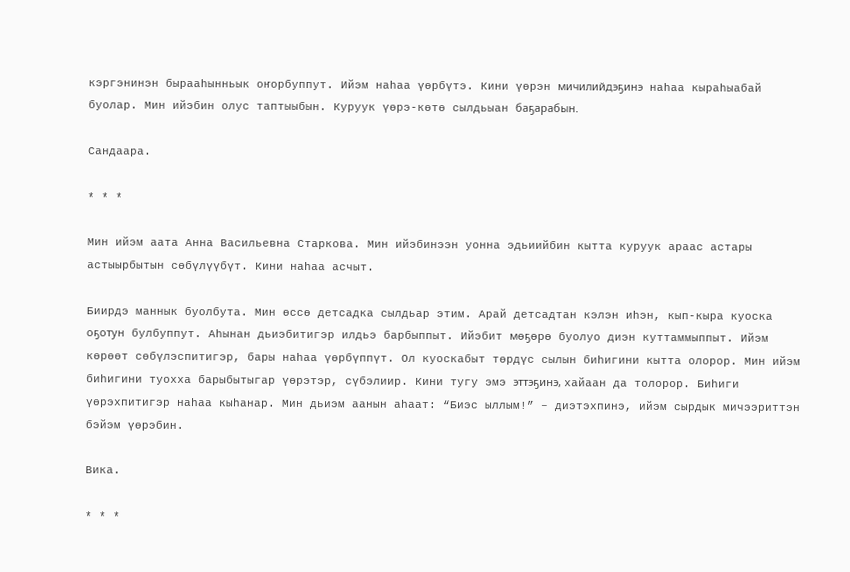кэргэнинэн бырааһынньык оҥорбуппут. Ийэм наһаа үөрбүтэ. Кини үөрэн мичилийдэҕинэ наһаа кыраһыабай буолар. Мин ийэбин олус таптыыбын. Куруук үөрэ-көтө сылдьыан баҕарабын.

Сандаара.

* * *

Мин ийэм аата Анна Васильевна Старкова. Мин ийэбинээн уонна эдьиийбин кытта куруук араас астары астыырбытын сөбүлүүбүт. Кини наһаа асчыт.

Биирдэ маннык буолбута. Мин өссө детсадка сылдьар этим. Арай детсадтан кэлэн иһэн, кып-кыра куоска оҕотун булбуппут. Аһынан дьиэбитигэр илдьэ барбыппыт. Ийэбит мөҕөрө буолуо диэн куттаммыппыт. Ийэм көрөөт сөбүлэспитигэр, бары наһаа үөрбүппүт. Ол куоскабыт төрдүс сылын биһигини кытта олорор. Мин ийэм биһигини туохха барыбытыгар үөрэтэр, сүбэлиир. Кини тугу эмэ эттэҕинэ, хайаан да толорор. Биһиги үөрэхпитигэр наһаа кыһанар. Мин дьиэм аанын аһаат: “Биэс ыллым!” – диэтэхпинэ, ийэм сырдык мичээриттэн бэйэм үөрэбин.

Вика.

* * *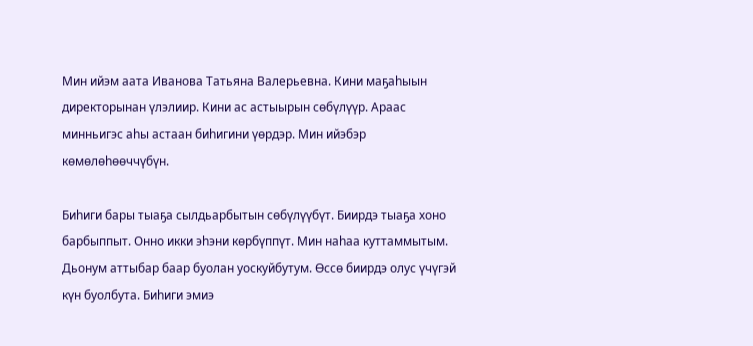Мин ийэм аата Иванова Татьяна Валерьевна. Кини маҕаһыын директорынан үлэлиир. Кини ас астыырын сөбүлүүр. Араас минньигэс аһы астаан биһигини үөрдэр. Мин ийэбэр көмөлөһөөччүбүн.

Биһиги бары тыаҕа сылдьарбытын сөбүлүүбүт. Биирдэ тыаҕа хоно барбыппыт. Онно икки эһэни көрбүппүт. Мин наһаа куттаммытым. Дьонум аттыбар баар буолан уоскуйбутум. Өссө биирдэ олус үчүгэй күн буолбута. Биһиги эмиэ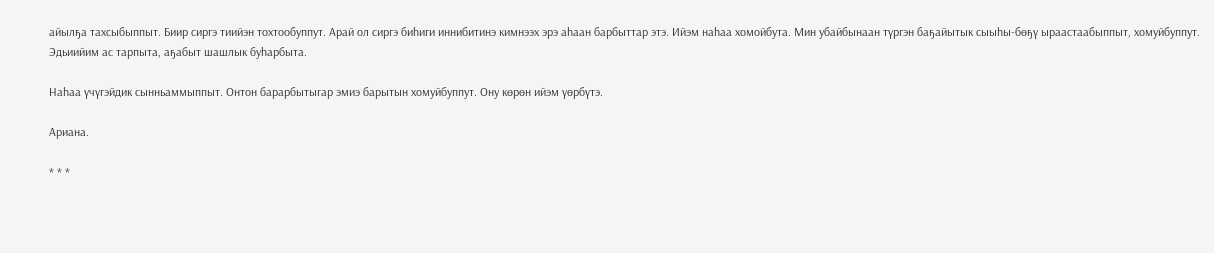айылҕа тахсыбыппыт. Биир сиргэ тиийэн тохтообуппут. Арай ол сиргэ биһиги иннибитинэ кимнээх эрэ аһаан барбыттар этэ. Ийэм наһаа хомойбута. Мин убайбынаан түргэн баҕайытык сыыһы-бөҕү ыраастаабыппыт, хомуйбуппут. Эдьиийим ас тарпыта, аҕабыт шашлык буһарбыта.

Наһаа үчүгэйдик сынньаммыппыт. Онтон барарбытыгар эмиэ барытын хомуйбуппут. Ону көрөн ийэм үөрбүтэ.

Ариана.

* * *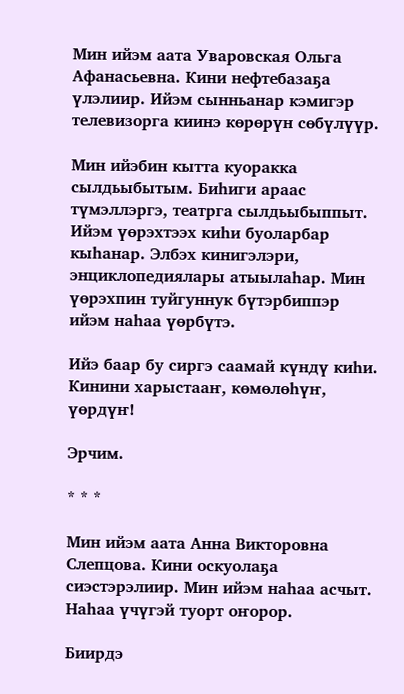Мин ийэм аата Уваровская Ольга Афанасьевна. Кини нефтебазаҕа үлэлиир. Ийэм сынньанар кэмигэр телевизорга киинэ көрөрүн сөбүлүүр.

Мин ийэбин кытта куоракка сылдьыбытым. Биһиги араас түмэллэргэ, театрга сылдьыбыппыт. Ийэм үөрэхтээх киһи буоларбар кыһанар. Элбэх кинигэлэри, энциклопедиялары атыылаһар. Мин үөрэхпин туйгуннук бүтэрбиппэр ийэм наһаа үөрбүтэ.

Ийэ баар бу сиргэ саамай күндү киһи. Кинини харыстааҥ, көмөлөһүҥ, үөрдүҥ!

Эрчим.

* * *

Мин ийэм аата Анна Викторовна Слепцова. Кини оскуолаҕа сиэстэрэлиир. Мин ийэм наһаа асчыт. Наһаа үчүгэй туорт оҥорор.

Биирдэ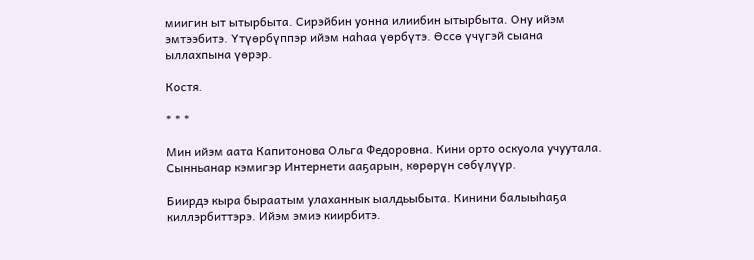миигин ыт ытырбыта. Сирэйбин уонна илиибин ытырбыта. Ону ийэм эмтээбитэ. Үтүөрбүппэр ийэм наһаа үөрбүтэ. Өссө үчүгэй сыана ыллахпына үөрэр.

Костя.

* * *

Мин ийэм аата Капитонова Ольга Федоровна. Кини орто оскуола учуутала. Сынньанар кэмигэр Интернети ааҕарын, көрөрүн сөбүлүүр.

Биирдэ кыра быраатым улаханнык ыалдьыбыта. Кинини балыыһаҕа киллэрбиттэрэ. Ийэм эмиэ киирбитэ.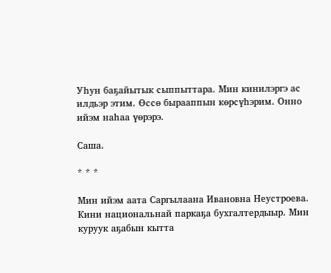Уһун баҕайытык сыппыттара. Мин кинилэргэ ас илдьэр этим. Өссө бырааппын көрсүһэрим. Онно ийэм наһаа үөрэрэ.

Саша.

* * *

Мин ийэм аата Саргылаана Ивановна Неустроева. Кини национальнай паркаҕа бухгалтердыыр. Мин куруук аҕабын кытта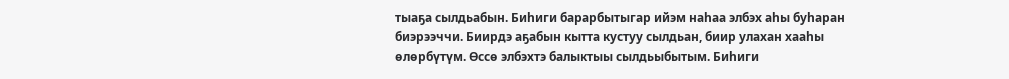тыаҕа сылдьабын. Биһиги барарбытыгар ийэм наһаа элбэх аһы буһаран биэрээччи. Биирдэ аҕабын кытта кустуу сылдьан, биир улахан хааһы өлөрбүтүм. Өссө элбэхтэ балыктыы сылдьыбытым. Биһиги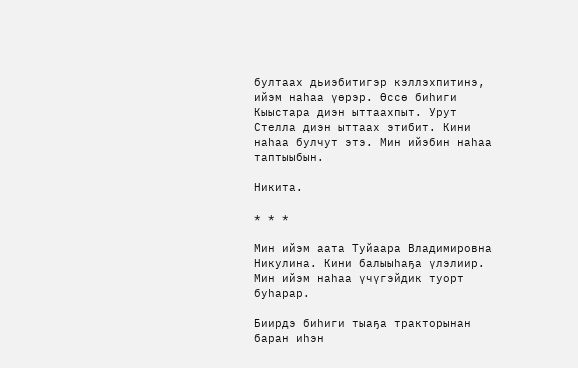бултаах дьиэбитигэр кэллэхпитинэ, ийэм наһаа үөрэр. Өссө биһиги Кыыстара диэн ыттаахпыт. Урут Стелла диэн ыттаах этибит. Кини наһаа булчут этэ. Мин ийэбин наһаа таптыыбын.

Никита.

* * *

Мин ийэм аата Туйаара Владимировна Никулина. Кини балыыһаҕа үлэлиир. Мин ийэм наһаа үчүгэйдик туорт буһарар.

Биирдэ биһиги тыаҕа тракторынан баран иһэн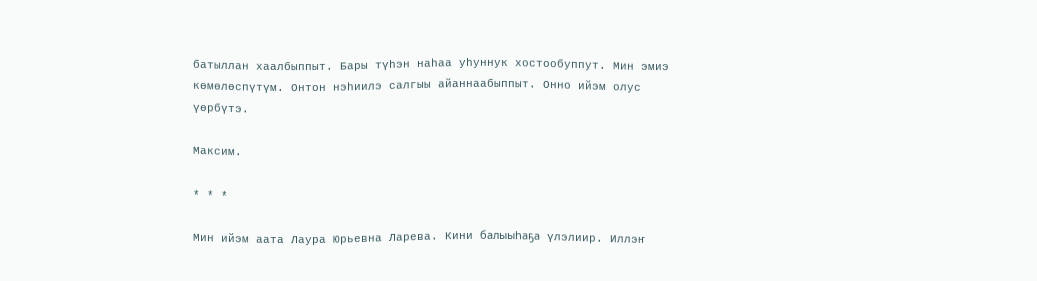батыллан хаалбыппыт. Бары түһэн наһаа уһуннук хостообуппут. Мин эмиэ көмөлөспүтүм. Онтон нэһиилэ салгыы айаннаабыппыт. Онно ийэм олус үөрбүтэ.

Максим.

* * *

Мин ийэм аата Лаура Юрьевна Ларева. Кини балыыһаҕа үлэлиир. Иллэҥ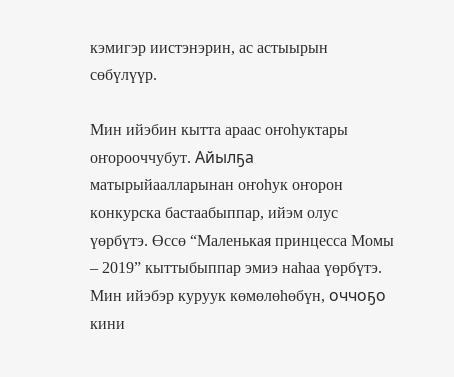кэмигэр иистэнэрин, ас астыырын сөбүлүүр.

Мин ийэбин кытта араас оҥоһуктары оҥорооччубут. Айылҕа матырыйаалларынан оҥоһук оҥорон конкурска бастаабыппар, ийэм олус үөрбүтэ. Өссө “Маленькая принцесса Момы – 2019” кыттыбыппар эмиэ наһаа үөрбүтэ. Мин ийэбэр куруук көмөлөһөбүн, оччоҕо кини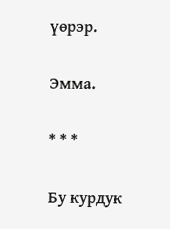үөрэр.

Эмма.

* * *

Бу курдук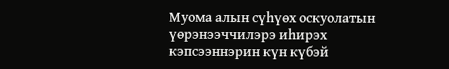Муома алын сүһүөх оскуолатын үөрэнээччилэрэ иһирэх кэпсээннэрин күн күбэй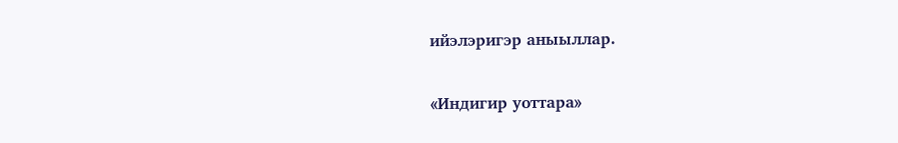ийэлэригэр аныыллар.

«Индигир уоттара»